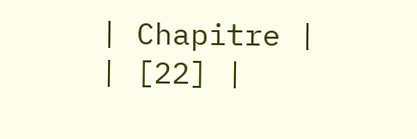| Chapitre |
| [22] |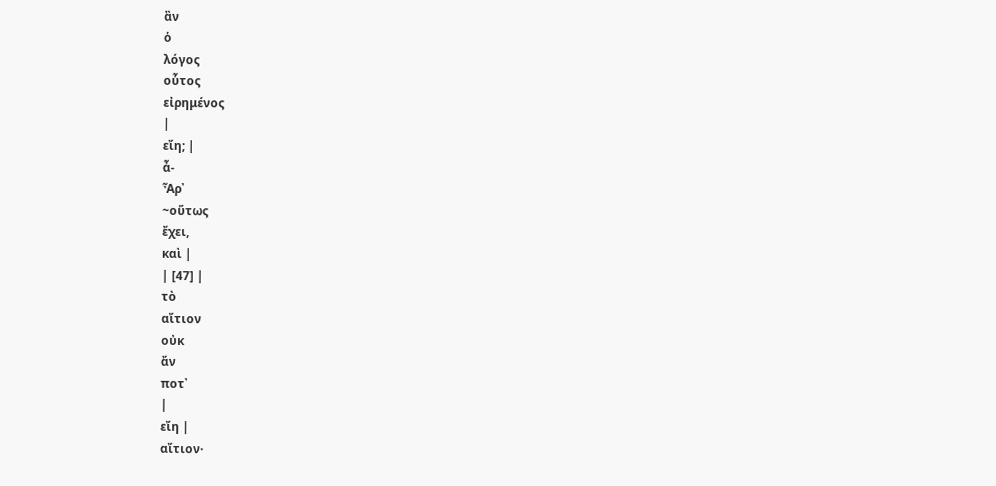ἂν
ὁ
λόγος
οὗτος
εἰρημένος
|
εἴη; |
ἆ-
Ἆρ᾽
~οὕτως
ἔχει,
καὶ |
| [47] |
τὸ
αἴτιον
οὐκ
ἄν
ποτ᾽
|
εἴη |
αἴτιον·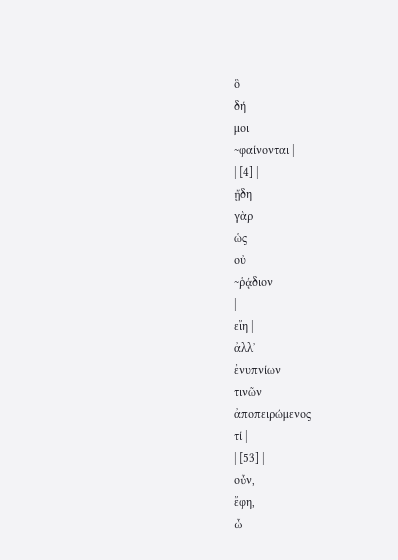ὃ
δή
μοι
~φαίνονται |
| [4] |
ᾔδη
γὰρ
ὡς
οὐ
~ῥᾴδιον
|
εἴη |
ἀλλ᾽
ἐνυπνίων
τινῶν
ἀποπειρώμενος
τί |
| [53] |
οὖν,
ἔφη,
ὦ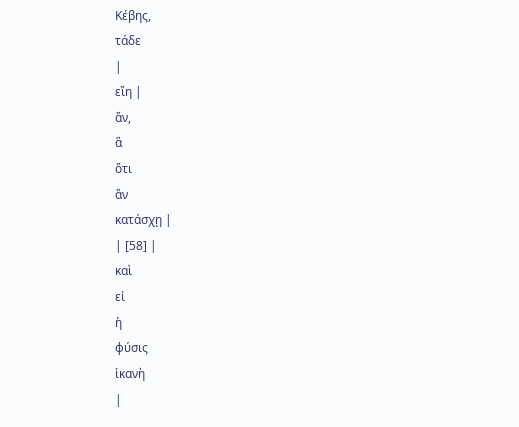Κέβης,
τάδε
|
εἴη |
ἄν,
ἃ
ὅτι
ἂν
κατάσχῃ |
| [58] |
καὶ
εἰ
ἡ
φύσις
ἱκανὴ
|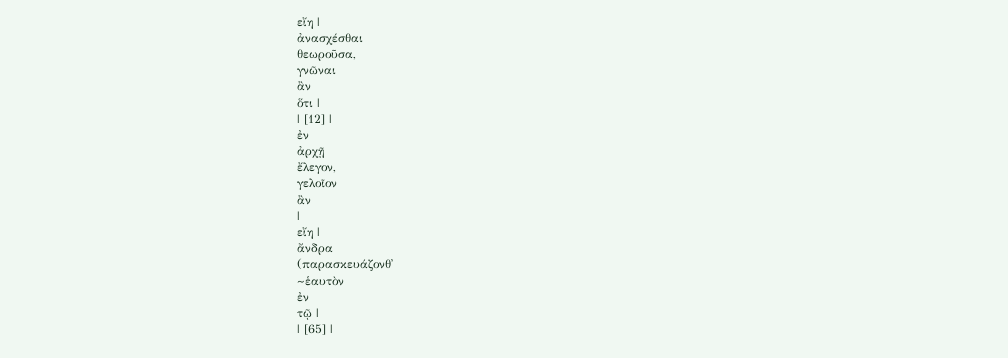εἴη |
ἀνασχέσθαι
θεωροῦσα,
γνῶναι
ἂν
ὅτι |
| [12] |
ἐν
ἀρχῇ
ἔλεγον,
γελοῖον
ἂν
|
εἴη |
ἄνδρα
(παρασκευάζονθ᾽
~ἑαυτὸν
ἐν
τῷ |
| [65] |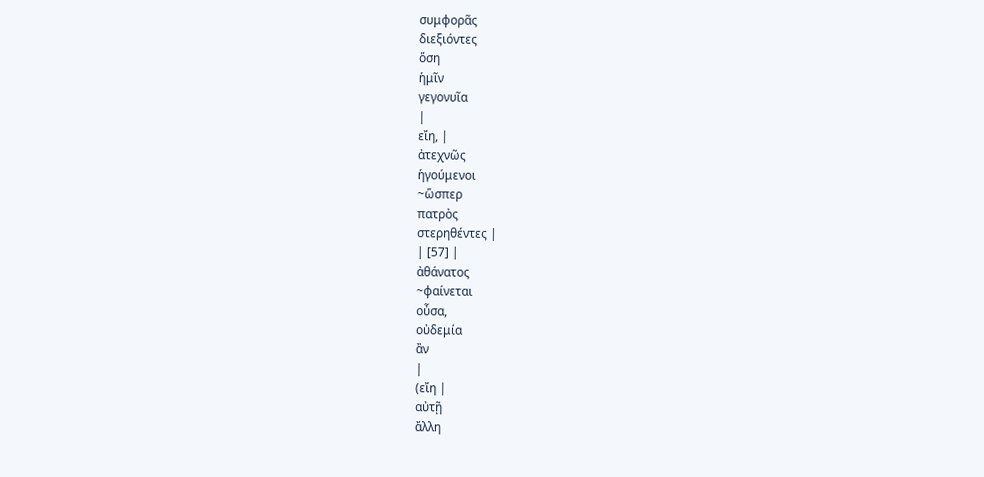συμφορᾶς
διεξιόντες
ὅση
ἡμῖν
γεγονυῖα
|
εἴη, |
ἀτεχνῶς
ἡγούμενοι
~ὥσπερ
πατρὸς
στερηθέντες |
| [57] |
ἀθάνατος
~φαίνεται
οὖσα,
οὐδεμία
ἂν
|
(εἴη |
αὐτῇ
ἄλλη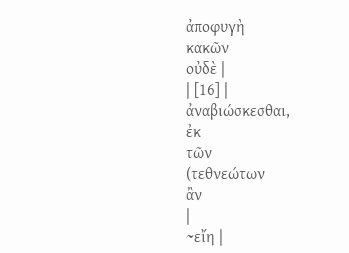ἀποφυγὴ
κακῶν
οὐδὲ |
| [16] |
ἀναβιώσκεσθαι,
ἐκ
τῶν
(τεθνεώτων
ἂν
|
~εἴη |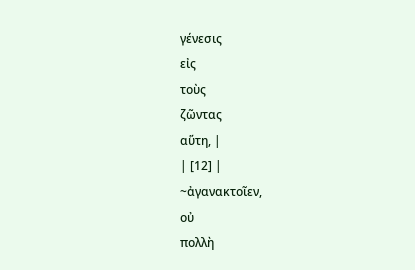γένεσις
εἰς
τοὺς
ζῶντας
αὕτη, |
| [12] |
~ἀγανακτοῖεν,
οὐ
πολλὴ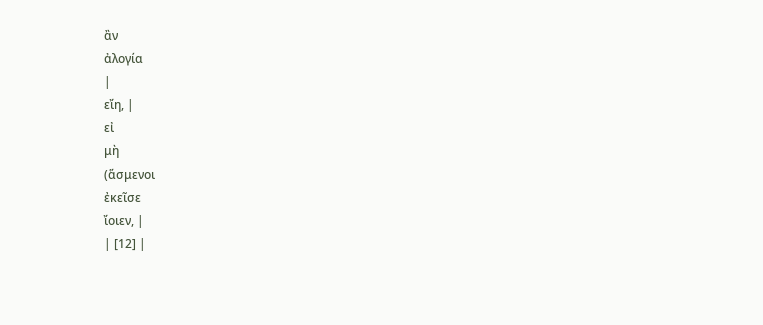ἂν
ἀλογία
|
εἴη, |
εἰ
μὴ
(ἅσμενοι
ἐκεῖσε
ἴοιεν, |
| [12] |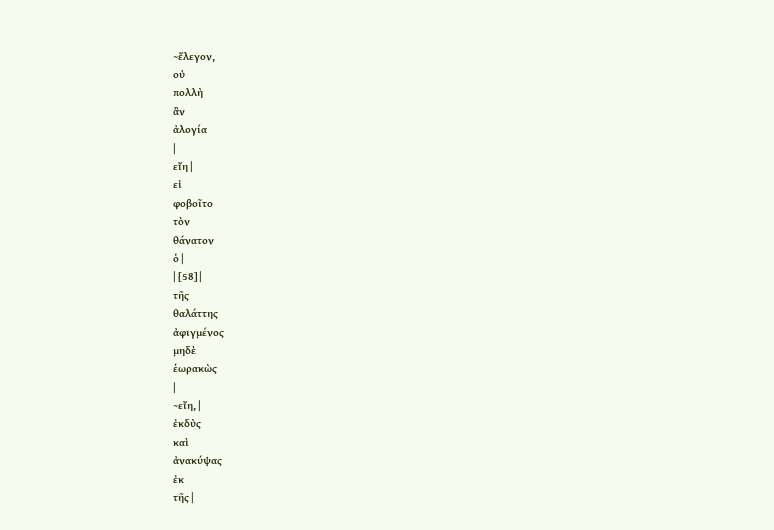~ἔλεγον,
οὐ
πολλὴ
ἂν
ἀλογία
|
εἴη |
εἰ
φοβοῖτο
τὸν
θάνατον
ὁ |
| [58] |
τῆς
θαλάττης
ἀφιγμένος
μηδὲ
ἑωρακὼς
|
~εἴη, |
ἐκδὺς
καὶ
ἀνακύψας
ἐκ
τῆς |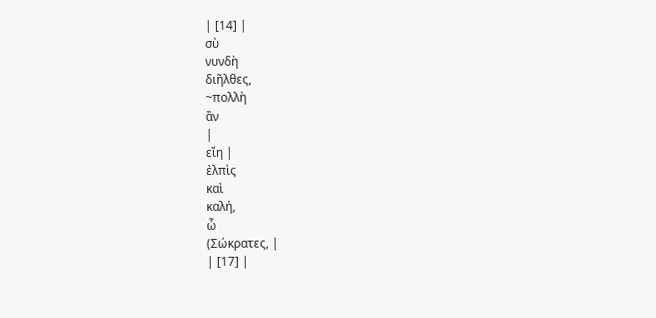| [14] |
σὺ
νυνδὴ
διῆλθες,
~πολλὴ
ἂν
|
εἴη |
ἐλπὶς
καὶ
καλή,
ὦ
(Σώκρατες, |
| [17] |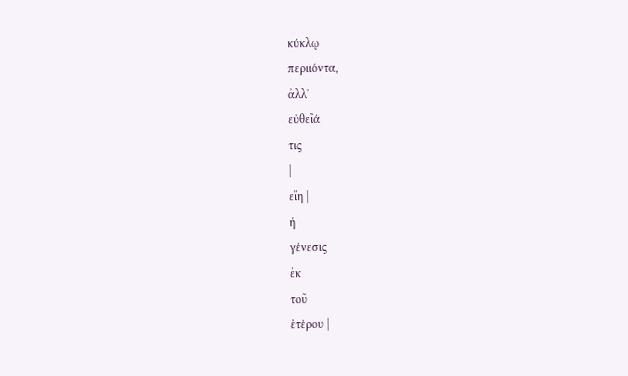κύκλῳ
περιιόντα,
ἀλλ᾽
εὐθεῖά
τις
|
εἴη |
ἡ
γένεσις
ἐκ
τοῦ
ἑτέρου |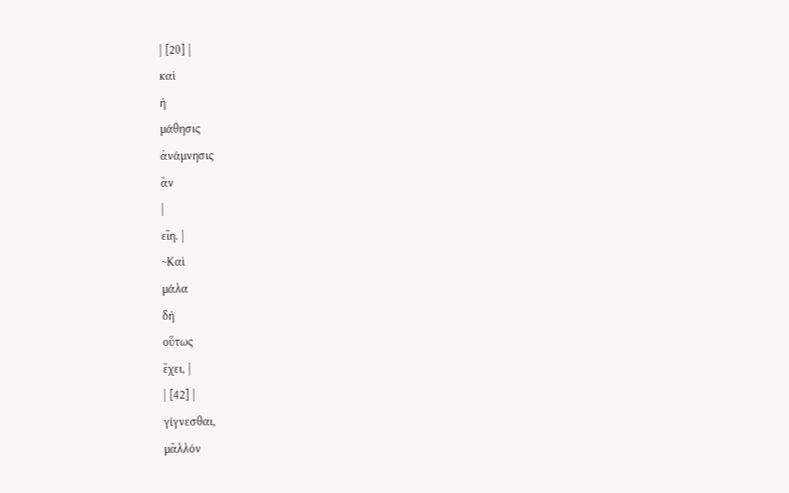| [20] |
καὶ
ἡ
μάθησις
ἀνάμνησις
ἂν
|
εἴη. |
~Καὶ
μάλα
δὴ
οὕτως
ἔχει, |
| [42] |
γίγνεσθαι,
μᾶλλόν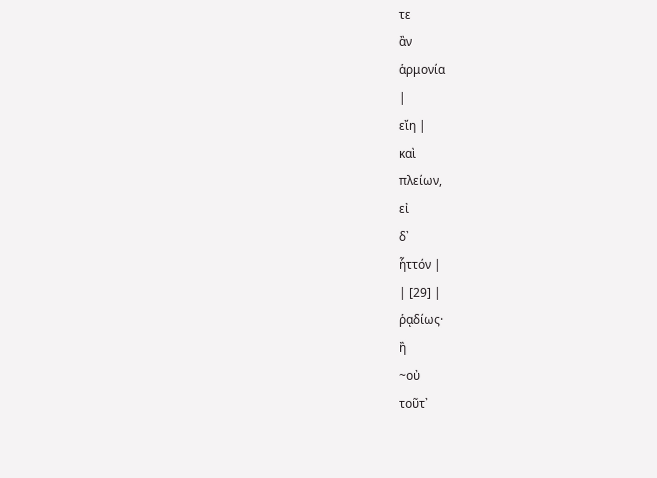τε
ἂν
ἁρμονία
|
εἴη |
καὶ
πλείων,
εἰ
δ᾽
ἧττόν |
| [29] |
ῥᾳδίως·
ἢ
~οὐ
τοῦτ᾽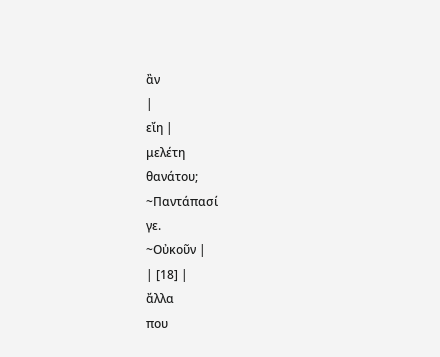ἂν
|
εἴη |
μελέτη
θανάτου;
~Παντάπασί
γε.
~Οὐκοῦν |
| [18] |
ἄλλα
που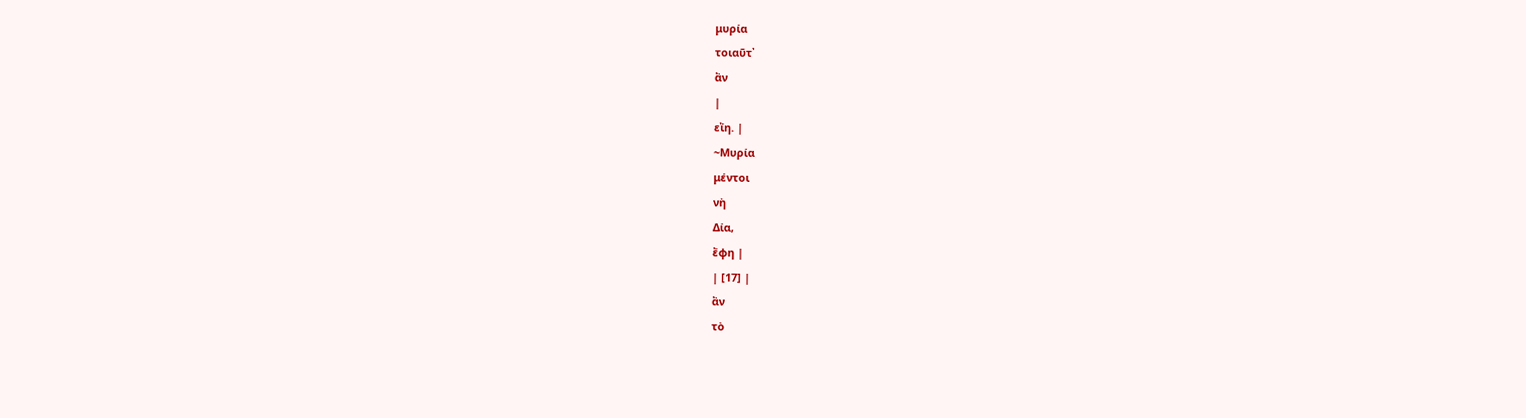μυρία
τοιαῦτ᾽
ἂν
|
εἴη. |
~Μυρία
μέντοι
νὴ
Δία,
ἔφη |
| [17] |
ἂν
τὸ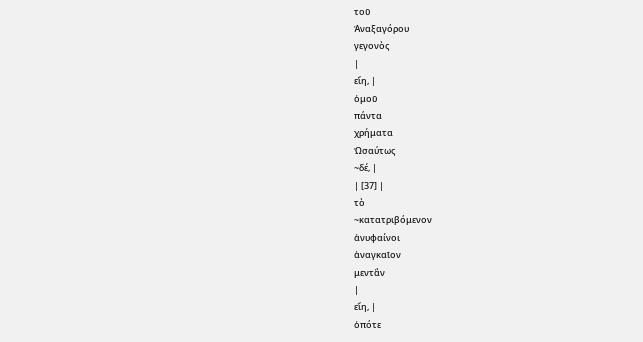τοῦ
Ἀναξαγόρου
γεγονὸς
|
εἴη, |
ὁμοῦ
πάντα
χρήματα
Ὡσαύτως
~δέ, |
| [37] |
τὸ
~κατατριβόμενον
ἀνυφαίνοι
ἀναγκαῖον
μεντἂν
|
εἴη, |
ὁπότε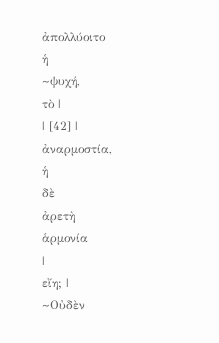ἀπολλύοιτο
ἡ
~ψυχή,
τὸ |
| [42] |
ἀναρμοστία,
ἡ
δὲ
ἀρετὴ
ἁρμονία
|
εἴη; |
~Οὐδὲν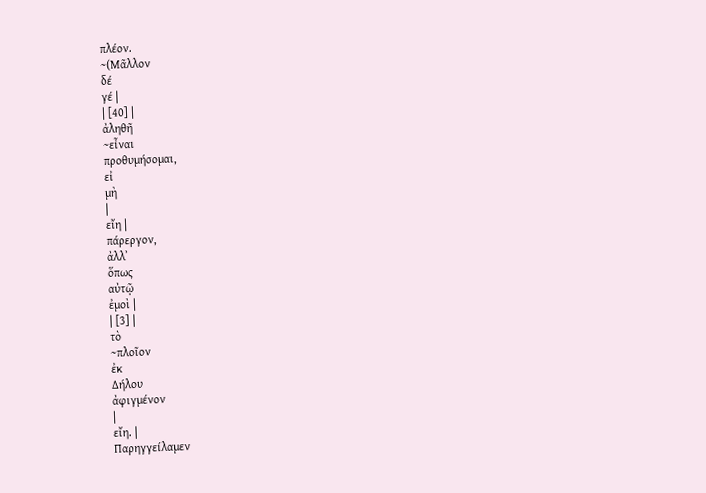πλέον.
~(Μᾶλλον
δέ
γέ |
| [40] |
ἀληθῆ
~εἶναι
προθυμήσομαι,
εἰ
μὴ
|
εἴη |
πάρεργον,
ἀλλ᾽
ὅπως
αὐτῷ
ἐμοὶ |
| [3] |
τὸ
~πλοῖον
ἐκ
Δήλου
ἀφιγμένον
|
εἴη. |
Παρηγγείλαμεν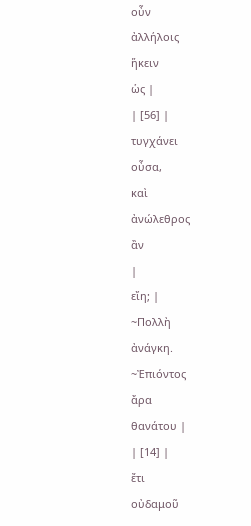οὖν
ἀλλήλοις
ἥκειν
ὡς |
| [56] |
τυγχάνει
οὖσα,
καὶ
ἀνώλεθρος
ἂν
|
εἴη; |
~Πολλὴ
ἀνάγκη.
~Ἐπιόντος
ἄρα
θανάτου |
| [14] |
ἔτι
οὐδαμοῦ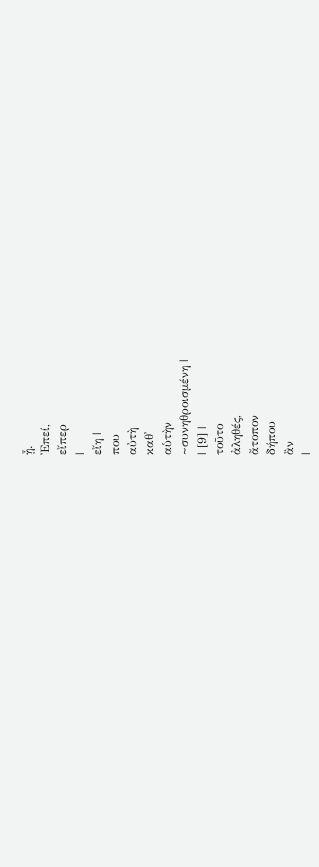ᾖ.
Ἐπεί,
εἴπερ
|
εἴη |
που
αὐτὴ
καθ᾽
αὑτὴν
~συνηθροισμένη |
| [9] |
τοῦτο
ἀληθές,
ἄτοπον
δήπου
ἂν
|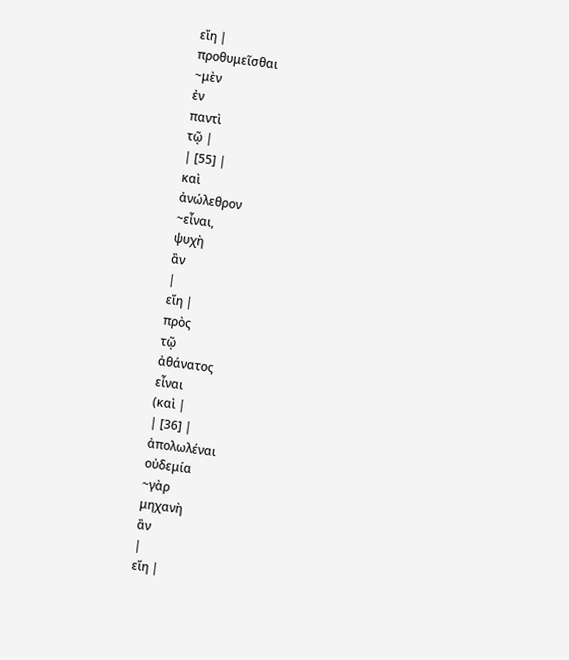εἴη |
προθυμεῖσθαι
~μὲν
ἐν
παντὶ
τῷ |
| [55] |
καὶ
ἀνώλεθρον
~εἶναι,
ψυχὴ
ἂν
|
εἴη |
πρὸς
τῷ
ἀθάνατος
εἶναι
(καὶ |
| [36] |
ἀπολωλέναι
οὐδεμία
~γὰρ
μηχανὴ
ἂν
|
εἴη |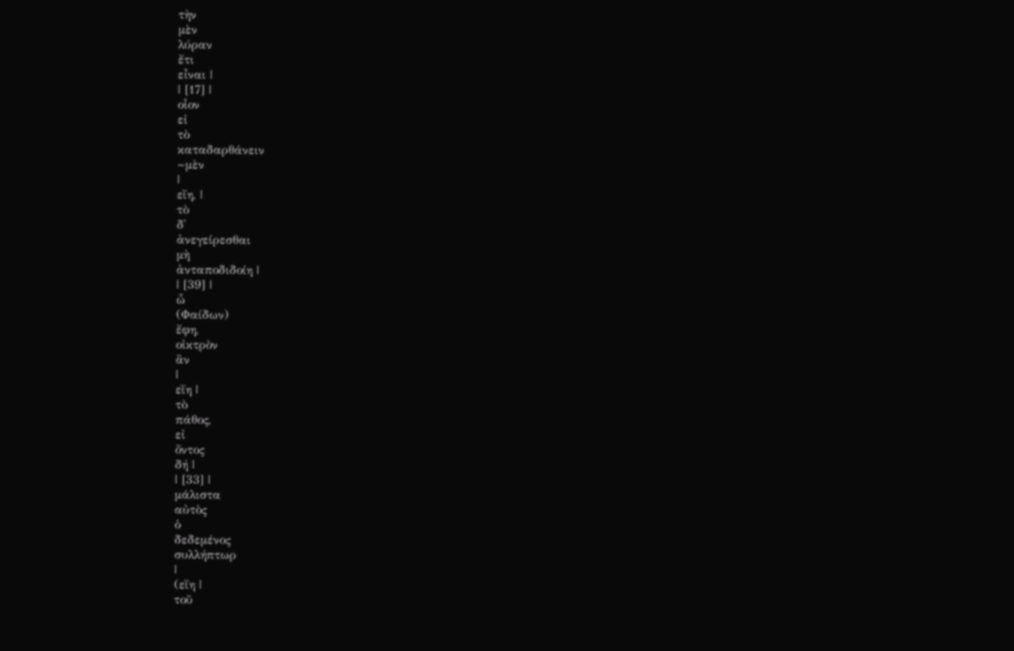τὴν
μὲν
λύραν
ἔτι
εἶναι |
| [17] |
οἷον
εἰ
τὸ
καταδαρθάνειν
~μὲν
|
εἴη, |
τὸ
δ᾽
ἀνεγείρεσθαι
μὴ
ἀνταποδιδοίη |
| [39] |
ὦ
(Φαίδων)
ἔφη,
οἰκτρὸν
ἂν
|
εἴη |
τὸ
πάθος,
εἰ
ὄντος
δή |
| [33] |
μάλιστα
αὐτὸς
ὁ
δεδεμένος
συλλήπτωρ
|
(εἴη |
τοῦ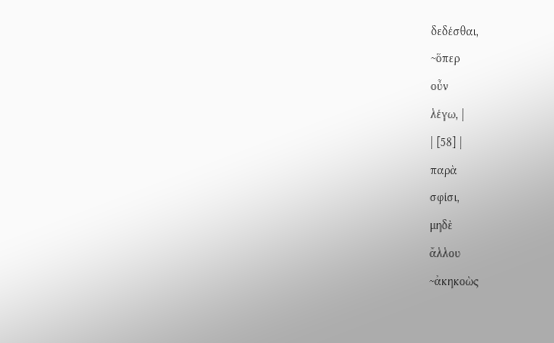δεδέσθαι,
~ὅπερ
οὖν
λέγω, |
| [58] |
παρὰ
σφίσι,
μηδὲ
ἄλλου
~ἀκηκοὼς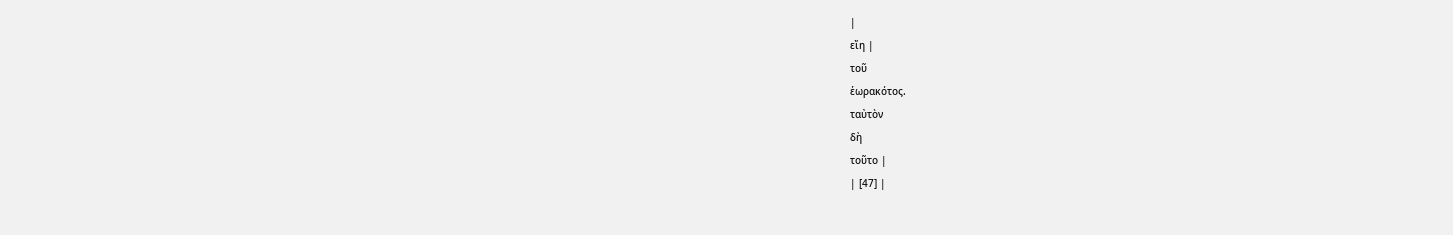|
εἴη |
τοῦ
ἑωρακότος.
ταὐτὸν
δὴ
τοῦτο |
| [47] |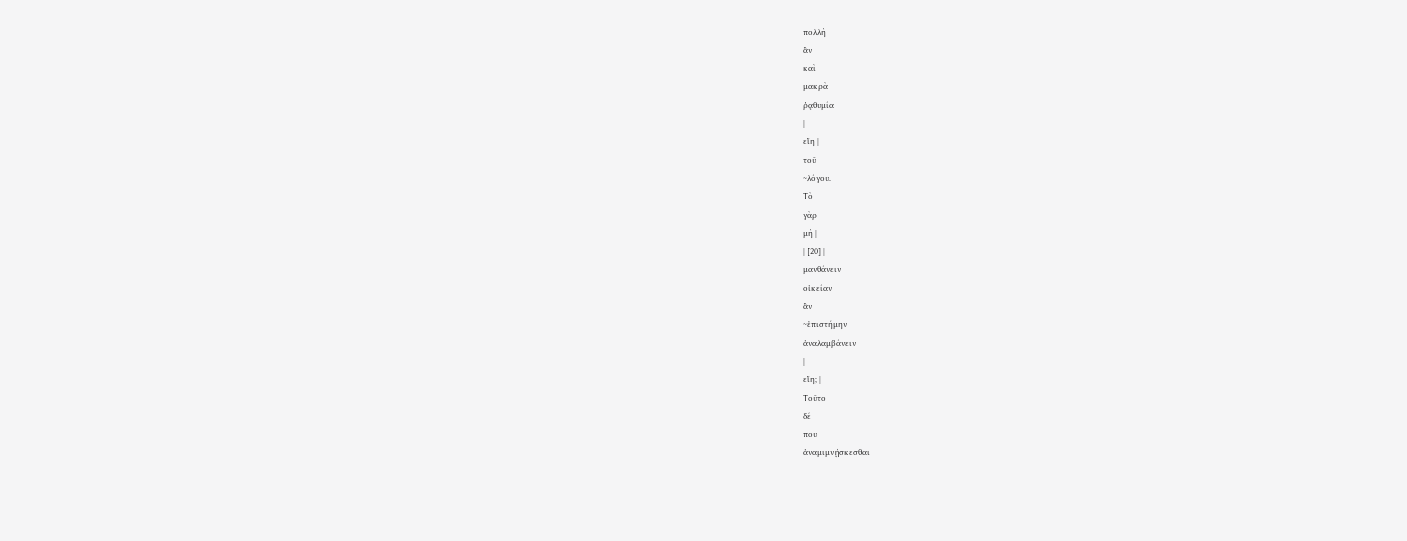πολλὴ
ἂν
καὶ
μακρὰ
ῥᾳθυμία
|
εἴη |
τοῦ
~λόγου.
Τὸ
γὰρ
μὴ |
| [20] |
μανθάνειν
οἰκείαν
ἂν
~ἐπιστήμην
ἀναλαμβάνειν
|
εἴη; |
Τοῦτο
δέ
που
ἀναμιμνῄσκεσθαι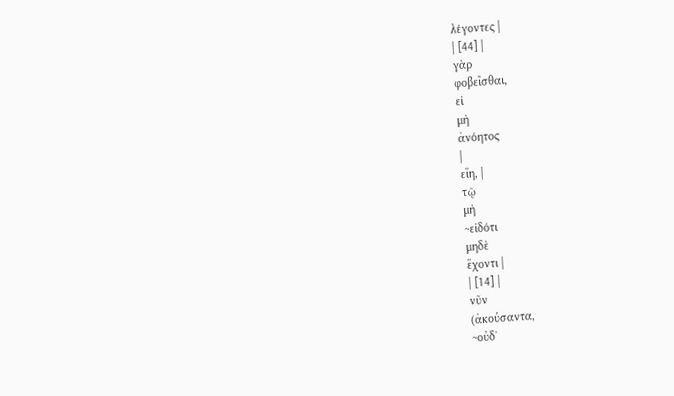λέγοντες |
| [44] |
γὰρ
φοβεῖσθαι,
εἰ
μὴ
ἀνόητος
|
εἴη, |
τῷ
μὴ
~εἰδότι
μηδὲ
ἔχοντι |
| [14] |
νῦν
(ἀκούσαντα,
~οὐδ᾽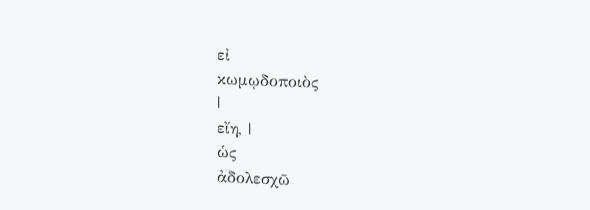εἰ
κωμῳδοποιὸς
|
εἴη, |
ὡς
ἀδολεσχῶ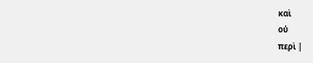καὶ
οὐ
περὶ |